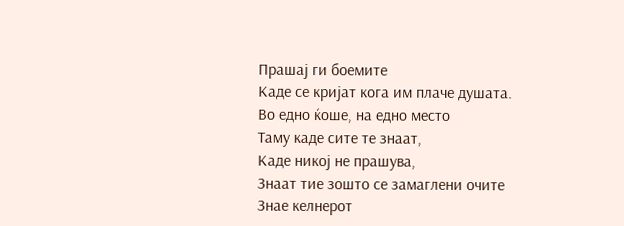Прашај ги боемите
Каде се кријат кога им плаче душата.
Во едно ќоше, на едно место
Таму каде сите те знаат,
Каде никој не прашува,
Знаат тие зошто се замаглени очите
Знае келнерот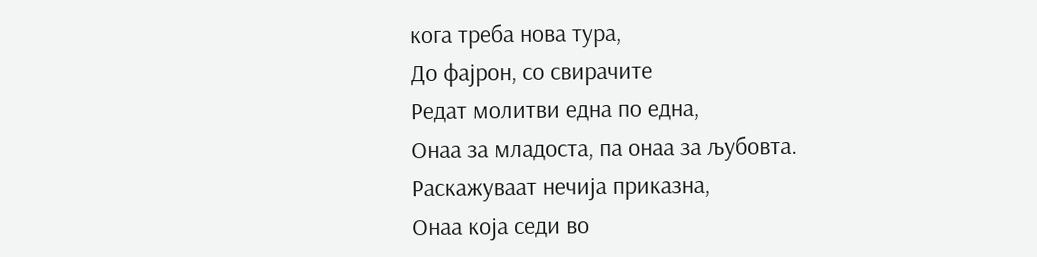кога треба нова тура,
До фајрон, со свирачите
Редат молитви една по една,
Онаа за младоста, па онаа за љубовта.
Раскажуваат нечија приказна,
Онаа која седи во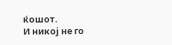ќошот.
И никој не го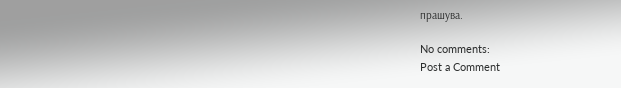прашува.

No comments:
Post a Comment